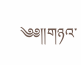༄༅།།གཉའ་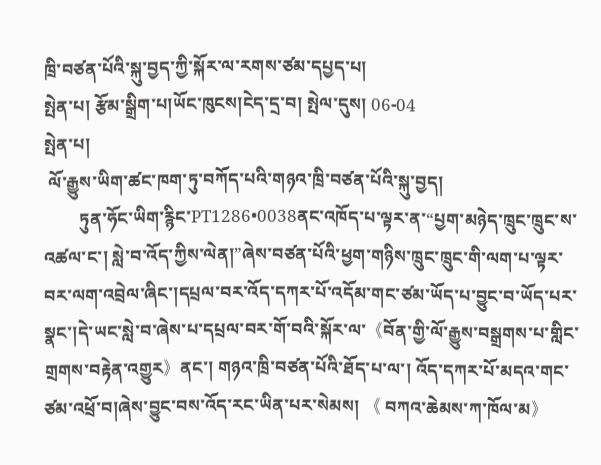ཁྲི་བཙན་པོའི་སྐུ་བྱད་ཀྱི་སྐོར་ལ་རགས་ཙམ་དཔྱད་པ།
སྤེན་པ། རྩོམ་སྒྲིག་པ།ཡོང་ཁུངས།ངེད་དྲ་བ། སྤེལ་དུས། 06-04
སྤེན་པ།
 ལོ་རྒྱུས་ཡིག་ཚང་ཁག་ཏུ་བཀོད་པའི་གཉའ་ཁྲི་བཙན་པོའི་སྐུ་བྱད།
        ཏུན་ཧོང་ཡིག་རྙིང་PT1286•0038ནང་འཁོད་པ་ལྟར་ན་“པྱག་མཉེད་ཁྲུང་ཁྲུང་ས་འཚལ་ང་། སླེ་བ་འོད་ཀྱིས་ལེན།”ཞེས་བཙན་པོའི་ཕྱག་གཉིས་ཁྲུང་ཁྲུང་གི་ལག་པ་ལྟར་བར་ལག་འབྲེལ་ཞིང་།དཔྲལ་བར་འོད་དཀར་པོ་འདོམ་གང་ཙམ་ཡོད་པ་བྱུང་བ་ཡོད་པར་སྣང་།དེ་ཡང་སླེ་བ་ཞེས་པ་དཔྲལ་བར་གོ་བའི་སྐོར་ལ་《བོན་གྱི་ལོ་རྒྱུས་བསྒྲགས་པ་གླིང་གྲགས་བརྟེན་འགྱུར》ནང་། གཉའ་ཁྲི་བཙན་པོའི་ཐོད་པ་ལ་། འོད་དཀར་པོ་མདའ་གང་ཙམ་འཕྲོ་བ།ཞེས་བྱུང་བས་འོད་རང་ཡིན་པར་སེམས། 《 བཀའ་ཆེམས་ཀ་ཁོལ་མ》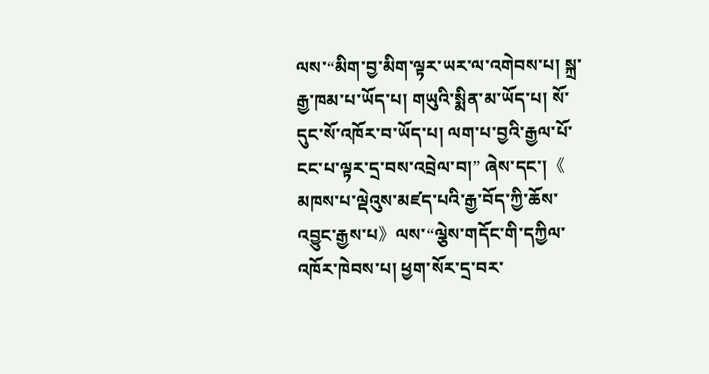ལས་“མིག་བྱ་མིག་ལྟར་ཡར་ལ་འགེབས་པ། སྐྲ་རྒྱ་ཁམ་པ་ཡོད་པ། གཡུའི་སྨིན་མ་ཡོད་པ། སོ་དུང་སོ་འཁོར་བ་ཡོད་པ། ལག་པ་བྱའི་རྒྱལ་པོ་ངང་པ་ལྟར་དྲ་བས་འབྲེལ་བ།” ཞེས་དང་།《 མཁས་པ་ལྡེའུས་མཛད་པའི་རྒྱ་བོད་ཀྱི་ཆོས་འབྱུང་རྒྱས་པ》ལས་“ལྕེས་གདོང་གི་དཀྱིལ་འཁོར་ཁེབས་པ། ཕྱག་སོར་དྲ་བར་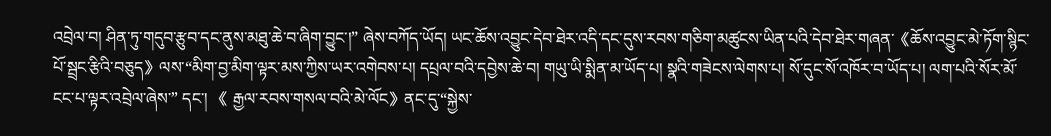འབྲེལ་བ། ཤིན་ཏུ་གདུབ་རྩུབ་དང་ནུས་མཐུ་ཆེ་བ་ཞིག་བྱུང་།” ཞེས་བཀོད་ཡོད། ཡང་ཆོས་འབྱུང་དེབ་ཐེར་འདི་དང་དུས་རབས་གཅིག་མཚུངས་ཡིན་པའི་དེབ་ཐེར་གཞན་《ཆོས་འབྱུང་མེ་ཏོག་སྙིང་པོ་སྦྲང་རྩིའི་བཅུད》ལས་“མིག་བྱ་མིག་ལྟར་མས་ཀྱིས་ཡར་འགེབས་པ། དཔྲལ་བའི་དབྱེས་ཆེ་བ། གཡུ་ཡི་སྨིན་མ་ཡོད་པ། སྣའི་གཟེངས་ལེགས་པ། སོ་དུང་སོ་འཁོར་བ་ཡོད་པ། ལག་པའི་སོར་མོ་ངང་པ་ལྟར་འབྲེལ་ཞེས་” དང་། 《 རྒྱལ་རབས་གསལ་བའི་མེ་ལོང》ནང་དུ་“སྐྱེས་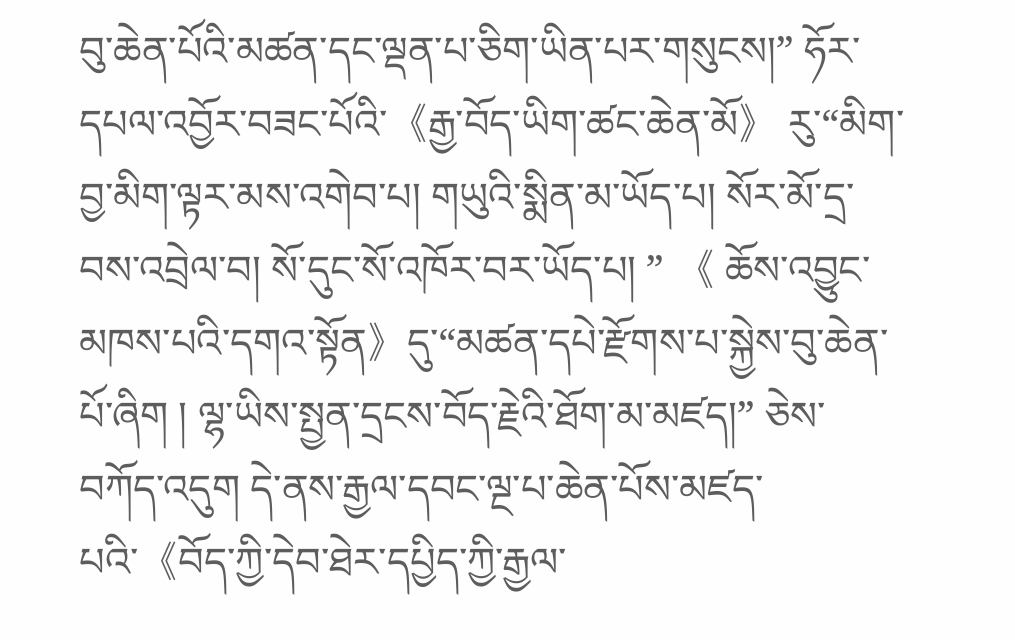བུ་ཆེན་པོའི་མཚན་དང་ལྡན་པ་ཅིག་ཡིན་པར་གསུངས།” ཧོར་དཔལ་འབྱོར་བཟང་པོའི་《རྒྱ་བོད་ཡིག་ཚང་ཆེན་མོ》 རུ་“མིག་བྱ་མིག་ལྟར་མས་འགེབ་པ། གཡུའི་སྨིན་མ་ཡོད་པ། སོར་མོ་དྲ་བས་འབྲེལ་བ། སོ་དུང་སོ་འཁོར་བར་ཡོད་པ། ” 《 ཆོས་འབྱུང་མཁས་པའི་དགའ་སྟོན》དུ་“མཚན་དཔེ་རྫོགས་པ་སྐྱེས་བུ་ཆེན་པོ་ཞིག ། ལྷ་ཡིས་སྤྱན་དྲངས་བོད་རྗེའི་ཐོག་མ་མཛད།” ཅེས་བཀོད་འདུག དེ་ནས་རྒྱལ་དབང་ལྔ་པ་ཆེན་པོས་མཛད་པའི་《བོད་ཀྱི་དེབ་ཐེར་དཔྱིད་ཀྱི་རྒྱལ་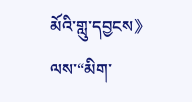མོའི་གླུ་དབྱངས》ལས་“མིག་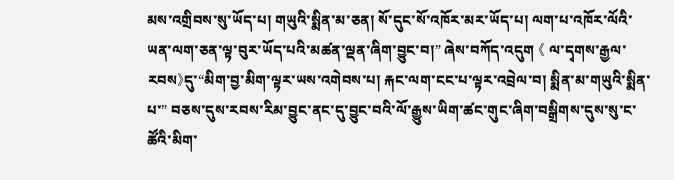མས་འགྲིབས་སུ་ཡོད་པ། གཡུའི་སྨིན་མ་ཅན། སོ་དུང་སོ་འཁོར་མར་ཡོད་པ། ལག་པ་འཁོར་ལོའི་ཡན་ལག་ཅན་ལྟ་བུར་ཡོད་པའི་མཚན་ལྡན་ཞིག་བྱུང་བ།” ཞེས་བཀོད་འདུག 《 ལ་དྭགས་རྒྱལ་རབས》དུ་“མིག་བྱ་མིག་ལྟར་ཡས་འགེབས་པ། རྐང་ལག་ངང་པ་ལྟར་འབྲེལ་བ། སྨིན་མ་གཡུའི་སྨིན་པ་” བཅས་དུས་རབས་རིམ་བྱུང་ནང་དུ་བྱུང་བའི་ལོ་རྒྱུས་ཡིག་ཚང་གུང་ཞིག་བསྒྲིགས་དུས་སུ་ང་ཚོའི་མིག་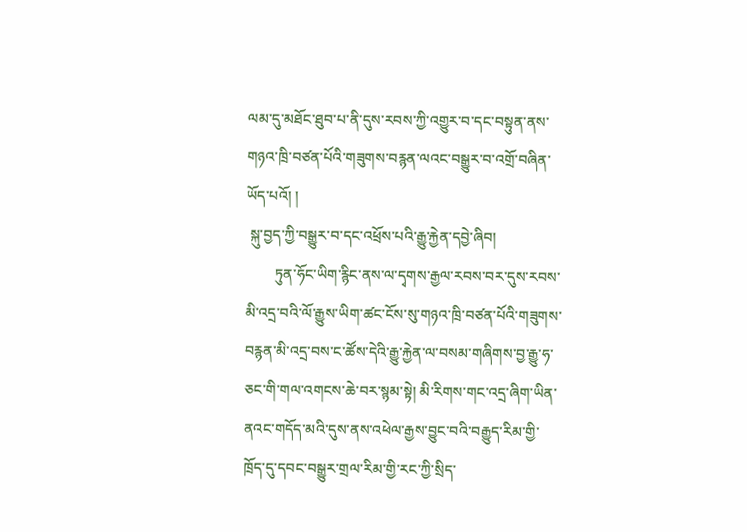ལམ་དུ་མཐོང་ཐུབ་པ་ནི་དུས་རབས་ཀྱི་འགྱུར་བ་དང་བསྟུན་ནས་གཉའ་ཁྲི་བཙན་པོའི་གཟུགས་བརྙན་ལའང་བསྒྱུར་བ་འགྲོ་བཞིན་ཡོད་པའོ། །
 སྐུ་བྱད་ཀྱི་བསྒྱུར་བ་དང་འཕྲོས་པའི་རྒྱུ་རྐྱེན་དབྱེ་ཞིབ།
        ཏུན་ཧོང་ཡིག་རྙིང་ནས་ལ་དྭགས་རྒྱལ་རབས་བར་དུས་རབས་མི་འདྲ་བའི་ལོ་རྒྱུས་ཡིག་ཚང་ངོས་སུ་གཉའ་ཁྲི་བཙན་པོའི་གཟུགས་བརྙན་མི་འདྲ་བས་ང་ཚོས་དེའི་རྒྱུ་རྐྱེན་ལ་བསམ་གཞིགས་བྱ་རྒྱུ་ཧ་ཅང་གི་གལ་འགངས་ཆེ་བར་སྙམ་སྟེ། མི་རིགས་གང་འདྲ་ཞིག་ཡིན་ནའང་གདོད་མའི་དུས་ནས་འཕེལ་རྒྱས་བྱུང་བའི་བརྒྱུད་རིམ་གྱི་ཁྲོད་དུ་དབང་བསྒྱུར་གྲལ་རིམ་གྱི་རང་ཀྱི་སྲིད་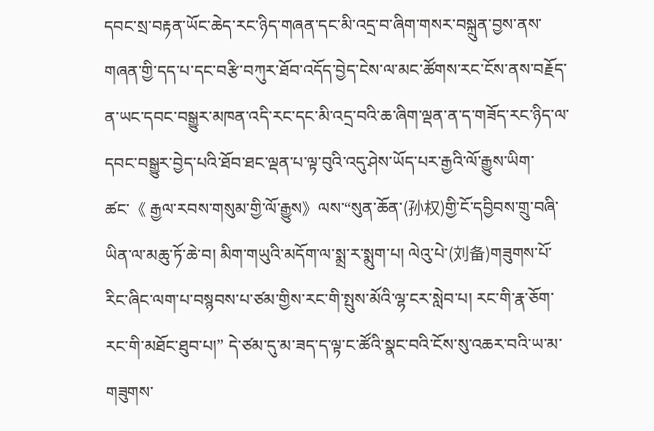དབང་སྲ་བརྟན་ཡོང་ཆེད་རང་ཉིད་གཞན་དང་མི་འདྲ་བ་ཞིག་གསར་བསྐྲུན་བྱས་ནས་གཞན་གྱི་དད་པ་དང་བརྩི་བཀུར་ཐོབ་འདོད་བྱེད་ངེས་ལ་མང་ཚོགས་རང་ངོས་ནས་བརྗོད་ན་ཡང་དབང་བསྒྱུར་མཁན་འདི་རང་དང་མི་འདྲ་བའི་ཆ་ཞིག་ལྡན་ན་ད་གཟོད་རང་ཉིད་ལ་དབང་བསྒྱུར་བྱེད་པའི་ཐོབ་ཐང་ལྡན་པ་ལྟ་བུའི་འདུ་ཤེས་ཡོད་པར་རྒྱའི་ལོ་རྒྱུས་ཡིག་ཚང་《 རྒྱལ་རབས་གསུམ་གྱི་ལོ་རྒྱུས》ལས་“སུན་ཆོན་(孙权)གྱི་ངོ་དབྱིབས་གྲུ་བཞི་ཡིན་ལ་མཆུ་ཏོ་ཆེ་བ། མིག་གཡུའི་མདོག་ལ་སྨྲ་ར་སྨུག་པ། ལེའུ་པེ་(刘备)གཟུགས་པོ་རིང་ཞིང་ལག་པ་བསྙབས་པ་ཙམ་གྱིས་རང་གི་སྤུས་མོའི་ལྷ་ངར་སླེབ་པ། རང་གི་རྣ་ཅོག་རང་གི་མཐོང་ཐུབ་པ།” དེ་ཙམ་དུ་མ་ཟད་ད་ལྟ་ང་ཚོའི་སྣང་བའི་ངོས་སུ་འཆར་བའི་ཡ་མ་གཟུགས་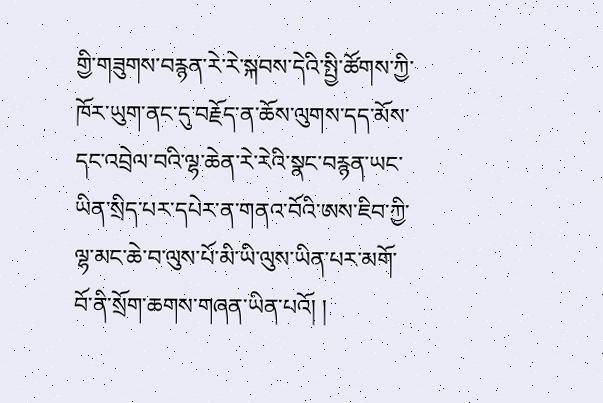གྱི་གཟུགས་བརྙན་རེ་རེ་སྐབས་དེའི་སྤྱི་ཚོགས་ཀྱི་ཁོར་ཡུག་ནང་དུ་བརྗོད་ན་ཆོས་ལུགས་དད་མོས་དང་འབྲེལ་བའི་ལྷ་ཆེན་རེ་རེའི་སྣང་བརྙན་ཡང་ཡིན་སྲིད་པར་དཔེར་ན་གནའ་བོའི་ཨས་ཇིབ་ཀྱི་ལྷ་མང་ཆེ་བ་ལུས་པོ་མི་ཡི་ལུས་ཡིན་པར་མགོ་བོ་ནི་སྲོག་ཆགས་གཞན་ཡིན་པའོ། །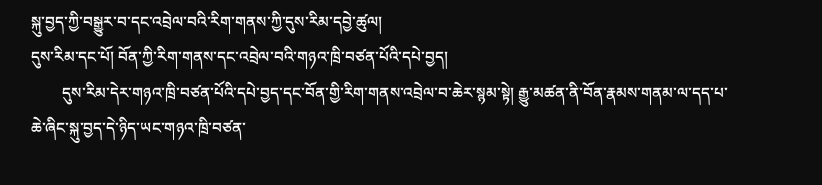སྐུ་བྱད་ཀྱི་བསྒྱུར་བ་དང་འབྲེལ་བའི་རིག་གནས་ཀྱི་དུས་རིམ་དབྱེ་ཚུལ།
དུས་རིམ་དང་པོ། བོན་ཀྱི་རིག་གནས་དང་འབྲེལ་བའི་གཉའ་ཁྲི་བཙན་པོའི་དཔེ་བྱད།
        དུས་རིམ་དེར་གཉའ་ཁྲི་བཙན་པོའི་དཔེ་བྱད་དང་བོན་གྱི་རིག་གནས་འབྲེལ་བ་ཆེར་སྙམ་སྟེ། རྒྱུ་མཚན་ནི་བོན་རྣམས་གནམ་ལ་དད་པ་ཆེ་ཞིང་སྐུ་བྱད་དེ་ཉིད་ཡང་གཉའ་ཁྲི་བཙན་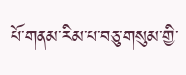པོ་གནམ་རིམ་པ་བཅུ་གསུམ་གྱི་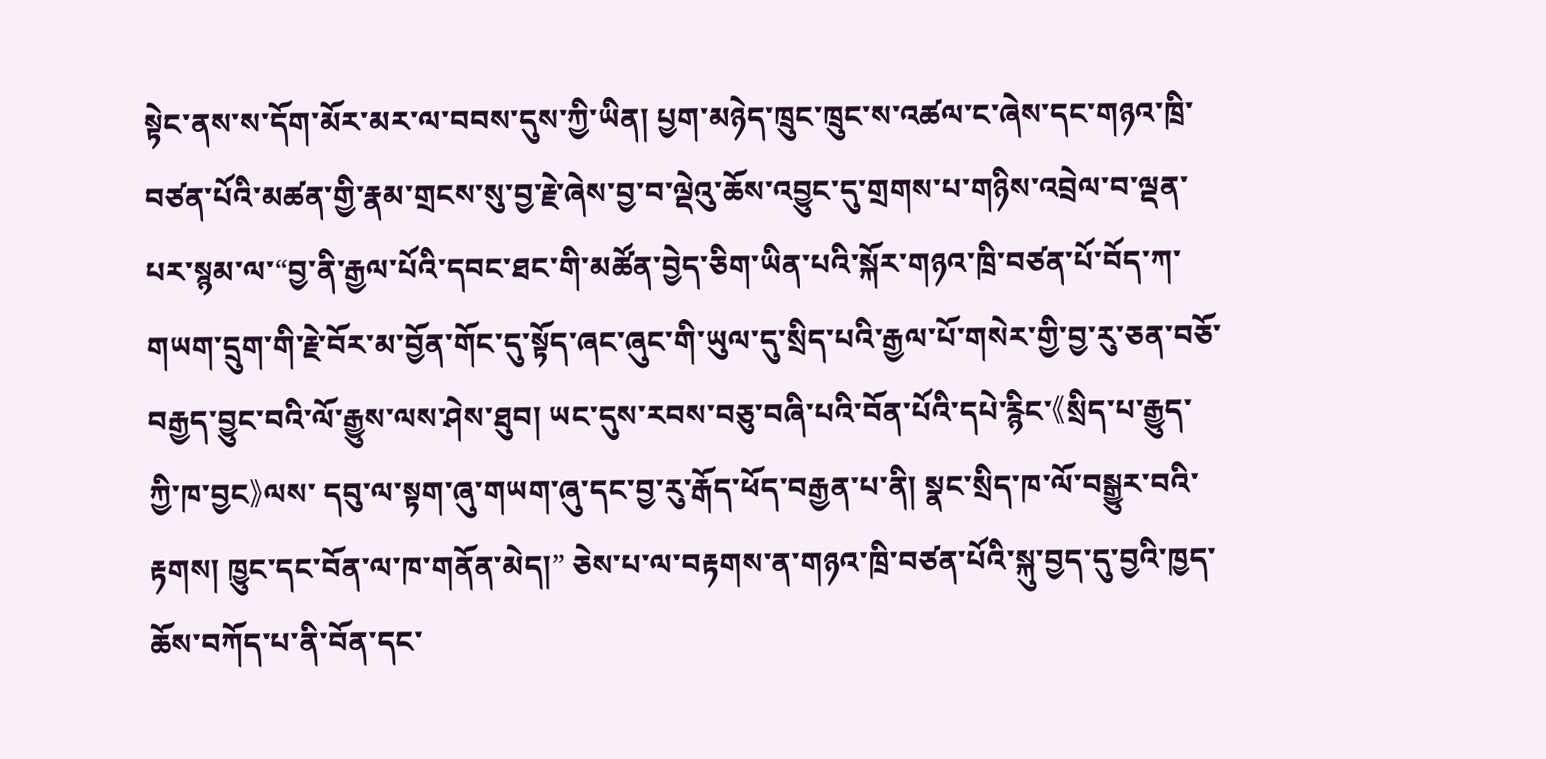སྟེང་ནས་ས་དོག་མོར་མར་ལ་བབས་དུས་ཀྱི་ཡིན། པྱག་མཉེད་ཁྲུང་ཁྲུང་ས་འཚལ་ང་ཞེས་དང་གཉའ་ཁྲི་བཙན་པོའི་མཚན་གྱི་རྣམ་གྲངས་སུ་བྱ་རྗེ་ཞེས་བྱ་བ་ལྡེའུ་ཆོས་འབྱུང་དུ་གྲགས་པ་གཉིས་འབྲེལ་བ་ལྡན་པར་སྙམ་ལ་“བྱ་ནི་རྒྱལ་པོའི་དབང་ཐང་གི་མཚོན་བྱེད་ཅིག་ཡིན་པའི་སྐོར་གཉའ་ཁྲི་བཙན་པོ་བོད་ཀ་གཡག་དྲུག་གི་རྗེ་བོར་མ་བྱོན་གོང་དུ་སྟོད་ཞང་ཞུང་གི་ཡུལ་དུ་སྲིད་པའི་རྒྱལ་པོ་གསེར་གྱི་བྱ་རུ་ཅན་བཅོ་བརྒྱད་བྱུང་བའི་ལོ་རྒྱུས་ལས་ཤེས་ཐུབ། ཡང་དུས་རབས་བཅུ་བཞི་པའི་བོན་པོའི་དཔེ་རྙིང་《སྲིད་པ་རྒྱུད་ཀྱི་ཁ་བྱང》ལས་ དབུ་ལ་སྟག་ཞུ་གཡག་ཞུ་དང་བྱ་རུ་རྒོད་ཕོད་བརྒྱན་པ་ནི། སྣང་སྲིད་ཁ་ལོ་བསྒྱུར་བའི་རྟགས། ཁྱུང་དང་བོན་ལ་ཁ་གནོན་མེད།” ཅེས་པ་ལ་བརྟགས་ན་གཉའ་ཁྲི་བཙན་པོའི་སྐུ་བྱད་དུ་བྱའི་ཁྱད་ཆོས་བཀོད་པ་ནི་བོན་དང་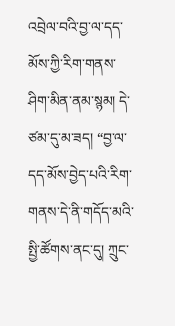འབྲེལ་བའི་བྱ་ལ་དད་མོས་ཀྱི་རིག་གནས་ཤིག་མིན་ནམ་སྙམ། དེ་ཙམ་དུ་མ་ཟད། “བྱ་ལ་དད་མོས་བྱེད་པའི་རིག་གནས་དེ་ནི་གདོད་མའི་སྤྱི་ཚོགས་ནང་དུ། ཀྲུང་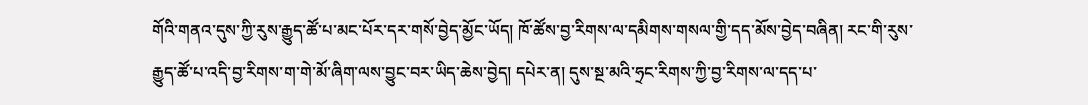གོའི་གནའ་དུས་ཀྱི་རུས་རྒྱུད་ཚོ་པ་མང་པོར་དར་གསོ་བྱེད་མྱོང་ཡོད། ཁོ་ཚོས་བྱ་རིགས་ལ་དམིགས་གསལ་གྱི་དད་མོས་བྱེད་བཞིན། རང་གི་རུས་རྒྱུད་ཚོ་པ་འདི་བྱ་རིགས་ག་གེ་མོ་ཞིག་ལས་བྱུང་བར་ཡིད་ཆེས་བྱེད། དཔེར་ན། དུས་སྔ་མའི་ཧྲང་རིགས་ཀྱི་བྱ་རིགས་ལ་དད་པ་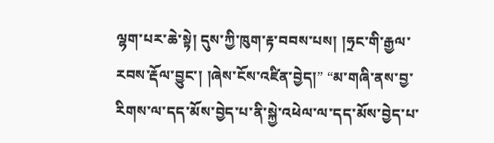ལྷག་པར་ཆེ་སྟེ། དུས་ཀྱི་ཁུག་རྟ་བབས་པས། །ཧྲང་གི་རྒྱལ་རབས་རྡོལ་བྱུང་། །ཞེས་ངོས་འཛིན་བྱེད།” “མ་གཞི་ནས་བྱ་རིགས་ལ་དད་མོས་བྱེད་པ་ནི་སྐྱེ་འཕེལ་ལ་དད་མོས་བྱེད་པ་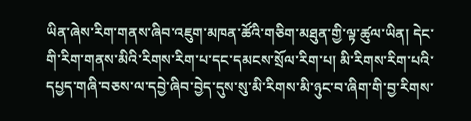ཡིན་ཞེས་རིག་གནས་ཞིབ་འཇུག་མཁན་ཚོའི་གཅིག་མཐུན་གྱི་ལྟ་ཚུལ་ཡིན། དེང་གི་རིག་གནས་མིའི་རིགས་རིག་པ་དང་དམངས་སྲོལ་རིག་པ། མི་རིགས་རིག་པའི་དཔྱད་གཞི་བཅས་ལ་དབྱེ་ཞིབ་བྱེད་དུས་སུ་མི་རིགས་མི་ཉུང་བ་ཞིག་གི་བྱ་རིགས་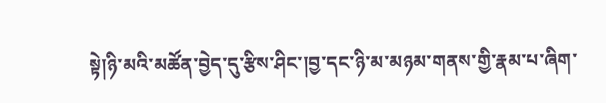སྟེ།ཉི་མའི་མཚོན་བྱེད་དུ་རྩིས་ཤིང་།བྱ་དང་ཉི་མ་མཉམ་གནས་གྱི་རྣམ་པ་ཞིག་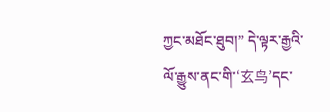ཀྱང་མཐོང་ཐུབ།” དེ་ལྟར་རྒྱའི་ལོ་རྒྱུས་ནང་གི་‘玄鸟’དང་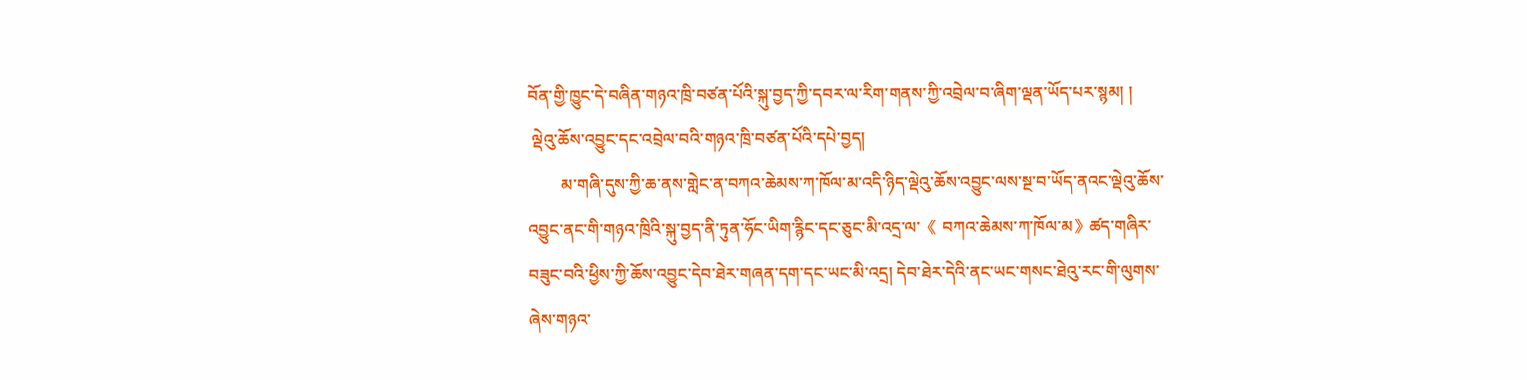བོན་གྱི་ཁྱུང་དེ་བཞིན་གཉའ་ཁྲི་བཙན་པོའི་སྐུ་བྱད་ཀྱི་དབར་ལ་རིག་གནས་ཀྱི་འབྲེལ་བ་ཞིག་ལྡན་ཡོད་པར་སྙམ། །
 ལྡེའུ་ཆོས་འབྱུང་དང་འབྲེལ་བའི་གཉའ་ཁྲི་བཙན་པོའི་དཔེ་བྱད།
        མ་གཞི་དུས་ཀྱི་ཆ་ནས་གླེང་ན་བཀའ་ཆེམས་ཀ་ཁོལ་མ་འདི་ཉིད་ལྡེའུ་ཆོས་འབྱུང་ལས་སྔ་བ་ཡོད་ནའང་ལྡེའུ་ཆོས་འབྱུང་ནང་གི་གཉའ་ཁྲིའི་སྐུ་བྱད་ནི་ཏུན་ཧོང་ཡིག་རྙིང་དང་ཅུང་མི་འདྲ་ལ་《 བཀའ་ཆེམས་ཀ་ཁོལ་མ》ཚད་གཞིར་བཟུང་བའི་ཕྱིས་ཀྱི་ཆོས་འབྱུང་དེབ་ཐེར་གཞན་དག་དང་ཡང་མི་འདྲ། དེབ་ཐེར་དེའི་ནང་ཡང་གསང་ཐེའུ་རང་གི་ལུགས་ཞེས་གཉའ་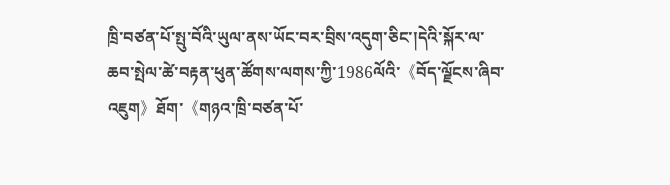ཁྲི་བཙན་པོ་སྤུ་བོའི་ཡུལ་ནས་ཡོང་བར་བྲིས་འདུག་ཅིང་།དེའི་སྐོར་ལ་ཆབ་སྤེལ་ཚེ་བརྟན་ཕུན་ཚོགས་ལགས་ཀྱི་1986ལོའི་《བོད་ལྗོངས་ཞིབ་འཇུག》ཐོག་《གཉའ་ཁྲི་བཙན་པོ་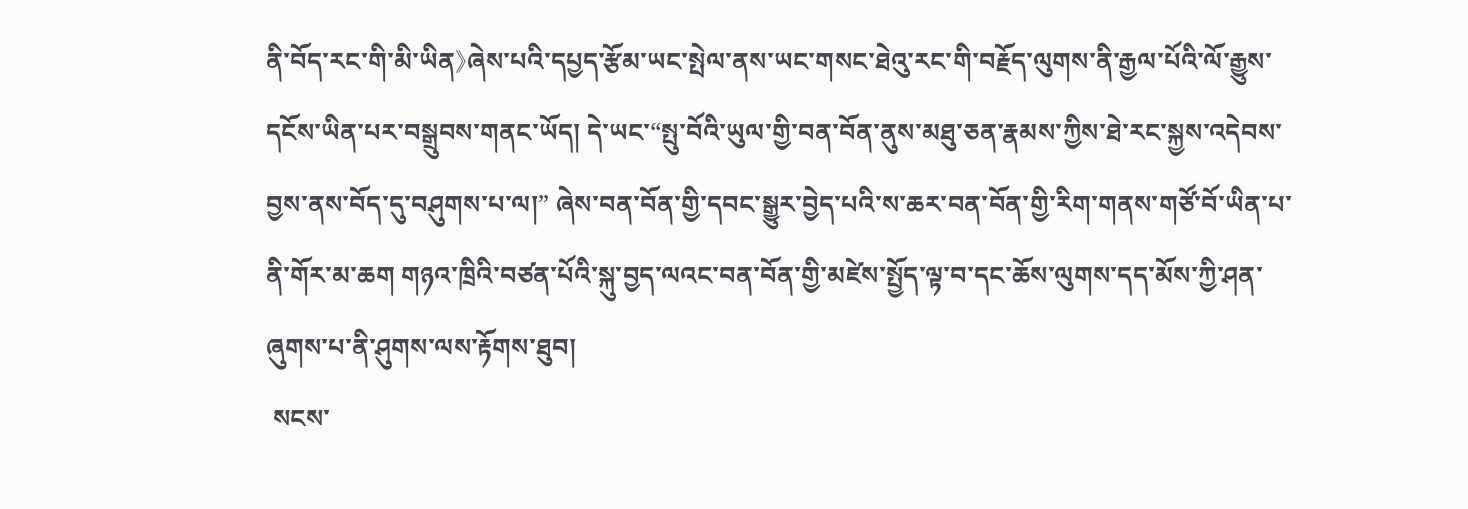ནི་བོད་རང་གི་མི་ཡིན》ཞེས་པའི་དཔྱད་རྩོམ་ཡང་སྤེལ་ནས་ཡང་གསང་ཐེའུ་རང་གི་བརྗོད་ལུགས་ནི་རྒྱལ་པོའི་ལོ་རྒྱུས་དངོས་ཡིན་པར་བསྒྲུབས་གནང་ཡོད། དེ་ཡང་“སྤུ་བོའི་ཡུལ་གྱི་བན་བོན་ནུས་མཐུ་ཅན་རྣམས་ཀྱིས་ཐེ་རང་སྐྱས་འདེབས་བྱས་ནས་བོད་དུ་བཤུགས་པ་ལ།” ཞེས་བན་བོན་གྱི་དབང་སྒྱུར་བྱེད་པའི་ས་ཆར་བན་བོན་གྱི་རིག་གནས་གཙོ་བོ་ཡིན་པ་ནི་གོར་མ་ཆག གཉའ་ཁྲིའི་བཙན་པོའི་སྐུ་བྱད་ལའང་བན་བོན་གྱི་མཛེས་སྤྱོད་ལྟ་བ་དང་ཆོས་ལུགས་དད་མོས་ཀྱི་ཤན་ཞུགས་པ་ནི་ཤུགས་ལས་རྟོགས་ཐུབ།
 སངས་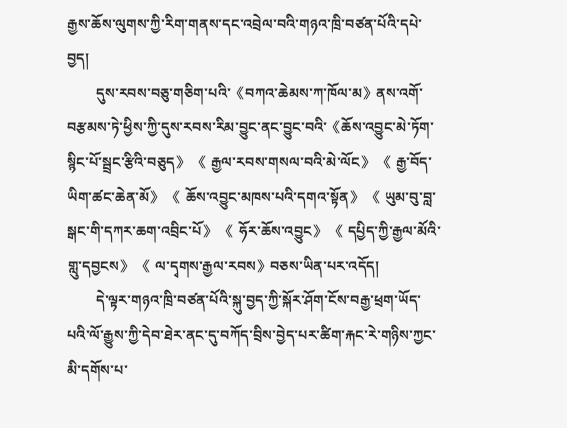རྒྱས་ཆོས་ལུགས་ཀྱི་རིག་གནས་དང་འབྲེལ་བའི་གཉའ་ཁྲི་བཙན་པོའི་དཔེ་བྱད།
        དུས་རབས་བཅུ་གཅིག་པའི་《བཀའ་ཆེམས་ཀ་ཁོལ་མ》ནས་འགོ་བརྩམས་ཏེ་ཕྱིས་ཀྱི་དུས་རབས་རིམ་བྱུང་ནང་བྱུང་བའི་《ཆོས་འབྱུང་མེ་ཏོག་སྙིང་པོ་སྦྲང་རྩིའི་བཅུད》 《 རྒྱལ་རབས་གསལ་བའི་མེ་ལོང》 《 རྒྱ་བོད་ཡིག་ཚང་ཆེན་མོ》 《 ཆོས་འབྱུང་མཁས་པའི་དགའ་སྟོན》 《 ཡུམ་བུ་བླ་སྒང་གི་དཀར་ཆག་འབྲིང་པོ》 《 ཧོར་ཆོས་འབྱུང》 《 དཔྱིད་ཀྱི་རྒྱལ་མོའི་གླུ་དབྱངས》 《 ལ་དྭགས་རྒྱལ་རབས》བཅས་ཡིན་པར་འདོད།
        དེ་ལྟར་གཉའ་ཁྲི་བཙན་པོའི་སྐུ་བྱད་ཀྱི་སྐོར་ཤོག་ངོས་བརྒྱ་ཕྲག་ཡོད་པའི་ལོ་རྒྱུས་ཀྱི་དེབ་ཐེར་ནང་དུ་བཀོད་བྲིས་བྱེད་པར་ཚིག་རྐང་རེ་གཉིས་ཀྱང་མི་དགོས་པ་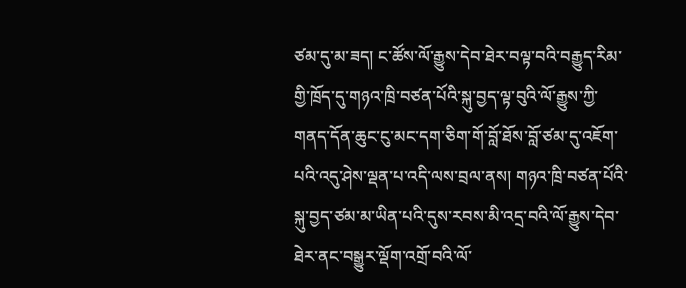ཙམ་དུ་མ་ཟད། ང་ཚོས་ལོ་རྒྱུས་དེབ་ཐེར་བལྟ་བའི་བརྒྱུད་རིམ་གྱི་ཁྲོད་དུ་གཉའ་ཁྲི་བཙན་པོའི་སྐུ་བྱད་ལྟ་བུའི་ལོ་རྒྱུས་ཀྱི་གནད་དོན་ཆུང་ངུ་མང་དག་ཅིག་གོ་བློ་ཐོས་བློ་ཙམ་དུ་འཇོག་པའི་འདུ་ཤེས་ལྡན་པ་འདི་ལས་བྲལ་ནས། གཉའ་ཁྲི་བཙན་པོའི་སྐུ་བྱད་ཙམ་མ་ཡིན་པའི་དུས་རབས་མི་འདྲ་བའི་ལོ་རྒྱུས་དེབ་ཐེར་ནང་བསྒྱུར་ལྡོག་འགྲོ་བའི་ལོ་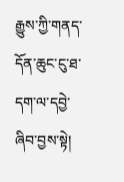རྒྱུས་ཀྱི་གནད་དོན་ཆུང་ངུ་ཐ་དག་ལ་དབྱེ་ཞིབ་བྱས་སྟེ།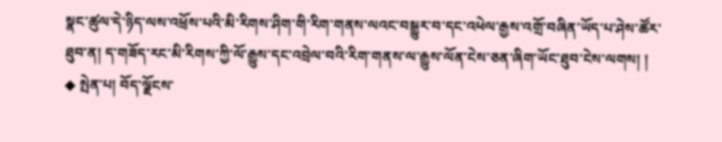སྣང་ཚུལ་དེ་ཉིད་ལས་འཕྲོས་པའི་མི་རིགས་ཤིག་གི་རིག་གནས་ལའང་བསྒྱུར་བ་དང་འཕེལ་རྒྱས་འགྲོ་བཞིན་ཡོད་པ་ཤེས་ཚོར་ཐུབ་ན། ད་གཟོད་རང་མི་རིགས་ཀྱི་ལོ་རྒྱུས་དང་འབྲེལ་བའི་རིག་གནས་ལ་རྒྱུས་ལོན་ངེས་ཅན་ཞིག་ཡོང་ཐུབ་ངེས་ལགས། །
◆ སྤེན་པ། བོད་ལྗོངས་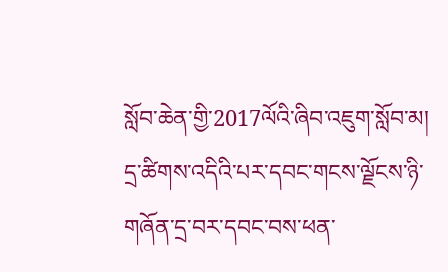སློབ་ཆེན་གྱི་2017ལོའི་ཞིབ་འཇུག་སློབ་མ།
དྲ་ཚིགས་འདིའི་པར་དབང་གངས་ལྗོངས་ཉི་གཞོན་དྲ་བར་དབང་བས་ཕན་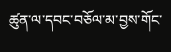ཚུན་ལ་དབང་བཅོལ་མ་བྱས་གོང་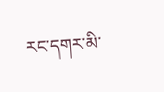རང་དགར་མི་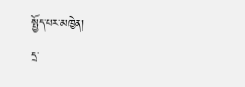སྤྱོད་པར་མཁྱེན།
དྲ་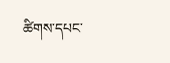ཚིགས་དཔང་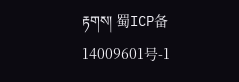རྟགས། 蜀ICP备14009601号-1